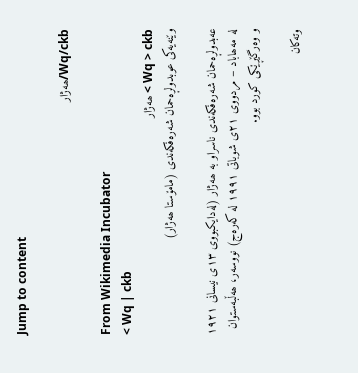Jump to content

Wq/ckb/ھەژار

From Wikimedia Incubator
< Wq | ckb
Wq > ckb > ھەژار
وێنەیەکی عوبدولڕەحمان شەرەفکەندی (مامۆستا ھەژار)

عەبدولڕەحمان شەرەفکەندی ناسراو بە ھەژار (لەدایکبووی ١٣ی نیسانی ١٩٢١ لە مەھاباد – مردووی ٢١ی شوباتی ١٩٩١ لە کەرەج) نووسەر، ھەڵبەستوان و وەرگێڕێکی کورد بوو.

وتەکان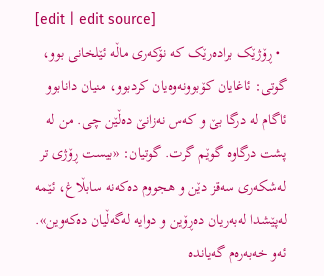[edit | edit source]
  • ڕۆژێک برادەرێک کە نۆکەری ماڵە ئێلخانی بوو، گوتی: ئاغایان کۆبوونەوەیان کردبوو، منیان دانابوو ئاگام لە درگا بێ و کەس نەزانێ دەڵێن چی. من لە پشت درگاوە گوێم گرت. گوتیان: «بیست ڕۆژی تر لەشکەری سەقز دێن و ھجووم دەکەنە سابڵاغ، ئێمە لەپێشدا لەبەریان دەڕۆین و دوایە لەگەڵیان دەکەوین». ئەو خەبەرەم گەیاندە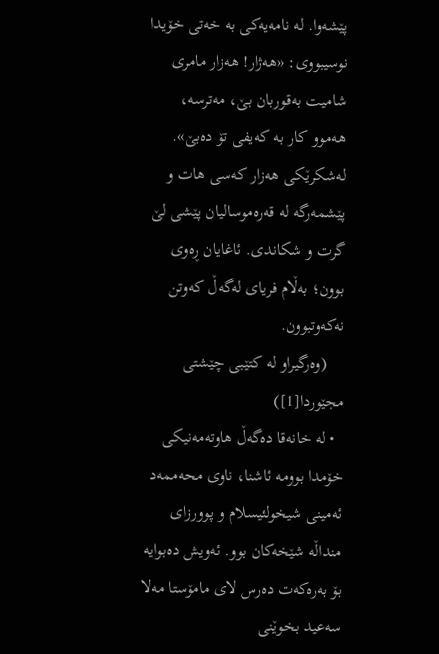پێشەوا. لە نامەیەکی بە خەتی خۆیدا نوسیبووی: «ھەژار! ھەزار مامری شامیت بەقوربان بێ، مەترسە، ھەموو کار بە کەیفی تۆ دەبێ». لەشکرێکی ھەزار کەسی ھات و پێشمەرگە لە قەرەموسالیان پێشی لێ گرت و شکاندی. ئاغایان ڕەوی بوون؛ بەڵام فریای لەگەڵ کەوتن نەکەوتبوون.
    (وەرگیراو لە کتێبی چێشتی مجێوردا[1])
  • لە خانەقا دەگەڵ ھاوتەمەنیکی خۆمدا بوومە ئاشنا، ناوی محەممەد ئەمینی شیخولئیسلام و پوورزای منداڵە شێخەکان بوو. ئەویش دەبوایە بۆ بەرەکەت دەرس لای مامۆستا مەلا سەعید بخوێنی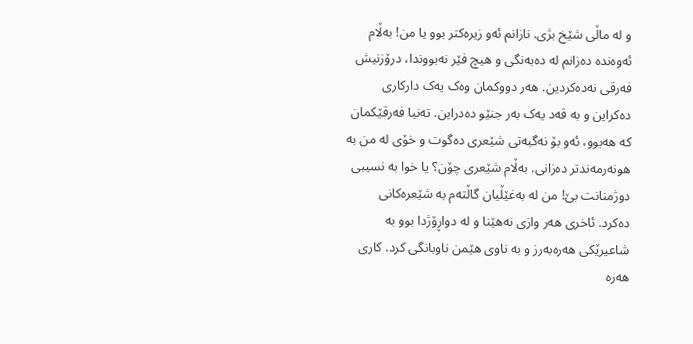و لە ماڵی شێخ بژی. نازانم ئەو زیرەکتر بوو یا من! بەڵام ئەوەندە دەزانم لە دەبەنگی و ھیچ فێر نەبووندا، درۆزنیش فەرقی نەدەکردین. ھەر دووکمان وەک یەک دارکاری دەکراین و بە قەد یەک بەر جنێو دەدراین. تەنیا فەرقێکمان کە ھەبوو، ئەو بۆ نەگبەتی شێعری دەگوت و خۆی لە من بە ھونەرمەندتر دەزانی. بەڵام شێعری چۆن؟ یا خوا بە نسیبی دوژمنانت بێ! من لە بەغێڵیان گاڵتەم بە شێعرەکانی دەکرد. ئاخری ھەر وازی نەھێنا و لە دواڕۆژدا بوو بە شاعیرێکی ھەرەبەرز و بە ناوی ھێمن ناوبانگی کرد. کاری ھەرە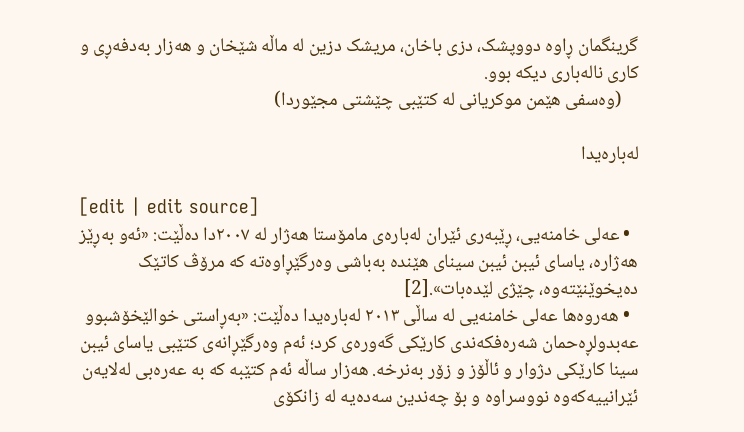گرینگمان ڕاوە دووپشک، دزی باخان، مریشک دزین لە ماڵە شێخان و ھەزار بەدفەڕی و کاری نالەباری دیکە بوو.
    (وەسفی ھێمن موکریانی لە کتێبی چێشتی مجێوردا)

لەبارەیدا

[edit | edit source]
  • عەلی خامنەیی، ڕێبەری ئێران لەبارەی مامۆستا ھەژار لە ٢٠٠٧دا دەڵێت: «ئەو بەڕێز ھەژارە، یاسای ئیبن ئیبن سینای ھێندە بەباشی وەرگێڕاوەتە کە مرۆڤ کاتێک دەیخوێنێتەوە، چێژی لێدەبات».[2]
  • ھەروەھا عەلی خامنەیی لە ساڵی ٢٠١٣ لەبارەیدا دەڵێت: «بەڕاستی خوالێخۆشبوو عەبدولڕەحمان شەرەفکەندی کارێکی گەورەی کرد؛ ئەم وەرگێڕانەی کتێبی یاسای ئیبن سینا کارێکی دژوار و ئاڵۆز و زۆر بەنرخە. ھەزار ساڵه ئەم کتێبه کە بە عەرەبی لەلایەن ئێرانییەکەوە نووسراوە و بۆ چەندین سەدەیە لە زانکۆی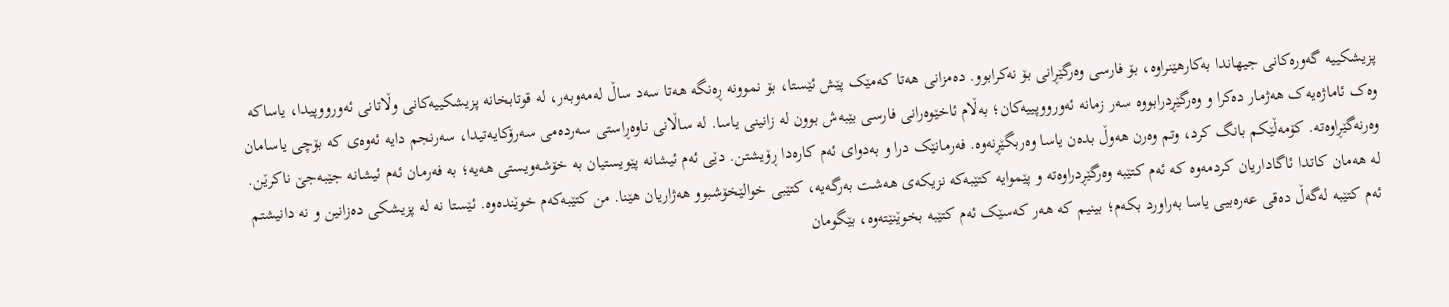پزیشکییە گەورەکانی جیھاندا بەکارھێنراوە، بۆ فارسی وەرگێڕانی بۆ نەکرابوو. دەمزانی ھەتا کەمێک پێش ئێستا، بۆ نموونە ڕەنگە ھەتا سەد ساڵ لەمەوبەر، لە قوتابخانە پزیشکییەکانی وڵاتانی ئەورووپیدا، یاساکە وەک ئاماژەیەک ھەژمار دەکرا و وەرگێڕدرابووە سەر زمانە ئەورووپییەکان؛ بەڵام ئاخێوەرانی فارسی بێبەش بوون لە زانینی یاسا. لە ساڵانی ناوەڕاستی سەردەمی سەرۆکایەتیدا، سەرنجم دایە ئەوەی کە بۆچی یاسامان وەرنەگێڕاوەتە. کۆمەڵێکم بانگ کرد، وتم وەرن ھەوڵ بدەن یاسا وەربگێڕنەوە. فەرمانێک درا و بەدوای ئەم کارەدا ڕۆیشتن. دێی ئەم ئیشانە پێویستیان بە خۆشەویستی ھەیە؛ بە فەرمان ئەم ئیشانە جێبەجێ ناکرێن. لە ھەمان کاتدا ئاگاداریان کردمەوە کە ئەم کتێبە وەرگێڕدراوەتە و پێموایە کتێبەکە نزیکەی ھەشت بەرگەیە، کتێبی خوالێخۆشبوو ھەژاریان ھێنا. من کتێبەکەم خوێندەوە. ئێستا نە لە پزیشکی دەزانین و نە دانیشتم ئەم کتێبە لەگەڵ دەقی عەرەبیی یاسا بەراورد بکەم؛ بینیم کە ھەر کەسێک ئەم کتێبە بخوێنێتەوە، بێگومان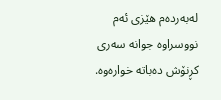لەبەردەم ھێزی ئەم نووسراوە جوانە سەری کڕنۆش دەباتە خوارەوە.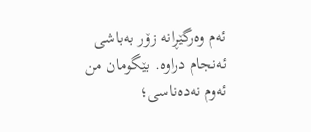ئەم وەرگێڕانە زۆر بەباشی ئەنجام دراوە. بێگومان من ئەوم نەدەناسی؛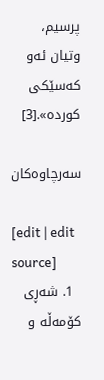پرسیم، وتیان ئەو کەسێکی کوردە».[3]

سەرچاوەکان

[edit | edit source]
  1. شەڕی کۆمەڵە و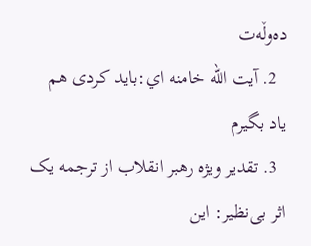دەوڵەت
  2. آيت الله خامنه اي:باید كردی هم یاد بگیرم
  3. تقدیر ویژه رهبر انقلاب از ترجمه یک اثر بی‌نظیر: این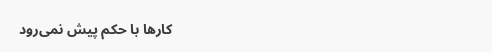کارها با حکم پیش نمی‌رود